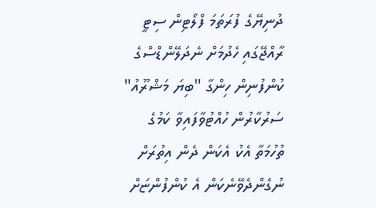ދުނިޔޭގެ ފުރަތަމަ ފްލޯޓިން ސިޓީ ރާއްޖޭގައި ހެދުމަށް ނެދަލޭންޑްސްގެ ކުންފުނިން ހިންގާ "ބިޔަ މަޝްރޫއު" ސަރުކާރުން ހުއްޓުވާފައިވާ ކަމުގެ ތުހުމަތާ އެކު އެކަން ދެން އިތުރަށް ނުގެންދެވޭނެކަން އެ ކުންފުންޏަށް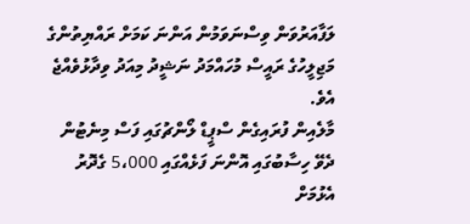ލަފާއަރުވަން ވިސްނަވަމުން އަންނަ ކަމަށް ރައްޔިތުންގެ މަޖިލީހުގެ ރައީސް މުހައްމަދު ނަޝީދު މިއަދު ވިދާޅުވެއްޖެ އެވެ.
މާލެއިން ފުރައިގެން ސްޕީޑް ލޯންޗުގައި ފަސް މިނެޓުން ދެވޭ ހިސާބުގައި އޮންނަ ފަޅެއްގައި 5،000 ގެދޮރު އެޅުމަށް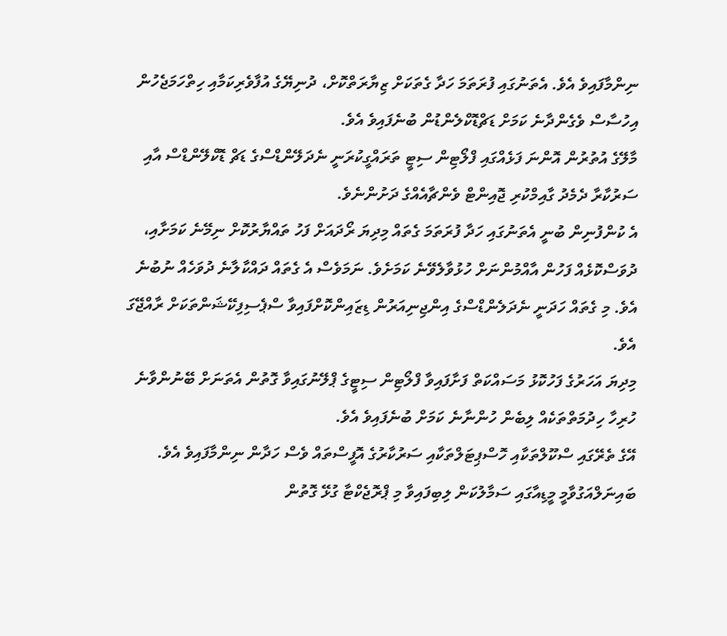ނިންމާފައިވެ އެވެ. އެތަނުގައި ފުރަތަމަ ހަދާ ގެތަކަށް ޒިޔާރަތްކޮށް، ދުނިޔޭގެ އުފާވެރިކަމާއި ހިތްހަމަޖެހުން އިހުސާސް ވެގެންދާނެ ކަމަށް ޑަޗްޑޮކްލެންޑުން ބުނެފައިވެ އެވެ.
މާލޭގެ އުތުރުން އޮންނަ ފަޅެއްގައި ފްލޯޓިން ސިޓީ ތަރައްގީކުރަނީ ނެދަލޭންޑްސްގެ ޑަޗް ޑޮކްލޭންޑްސް އާއި ސަރުކާރާ ދެމެދު ގާއިމްކުރި ޖޮއިންޓް ވެންޗާއެއްގެ ދަށުންނެވެ.
އެ ކުންފުނިން ބުނީ އެތަނުގައި ހަދާ ފުރަތަމަ ގެތައް މިދިޔަ ރޯދައަށް ފަހު ތައްޔާރުކޮށް ނިމޭނެ ކަމަށާއި، ދުވަސްކޮޅެއް ފަހުން އާއްމުންނަށް ހުޅުވާލެވޭނެ ކަމަށެވެ. ނަމަވެސް އެ ގެތައް ދައްކާލާނެ ދުވަހެއް ނުބުނެ އެވެ. މި ގެތައް ހަދަނީ ނެދަލެންޑްސްގެ އިންޖިނިއަރުން ޑިޒައިންކޮށްފައިވާ ސްޕެސިފިކޭޝަންތަކަށް ރާއްޖޭގަ އެވެ.
މިދިޔަ އަހަރުގެ ފަހުކޮޅު މަސައްކަތް ފަށާފައިވާ ފްލޯޓިން ސިޓީގެ ޕްލޭނުގައިވާ ގޮތުން އެތަނަށް ބޭނުންވާނެ ހުރިހާ ހިދުމަތްތަކެއް ލިބެން ހުންނާނެ ކަމަށް ބުނެފައިވެ އެވެ.
އޭގެ ތެރޭގައި ސްކޫލްތަކާއި ހޮސްޕިޓަލްތަކާއި ސަރުކާރުގެ އޮފީސްތައް ވެސް ހަދާން ނިންމާފައިވެ އެވެ.
ބައިނަލްއަގުވާމީ މީޑިއާގައި ސަމާލުކަން ލިބިފައިވާ މި ޕްރޮޖެކްޓާ ގުޅޭ ގޮތުން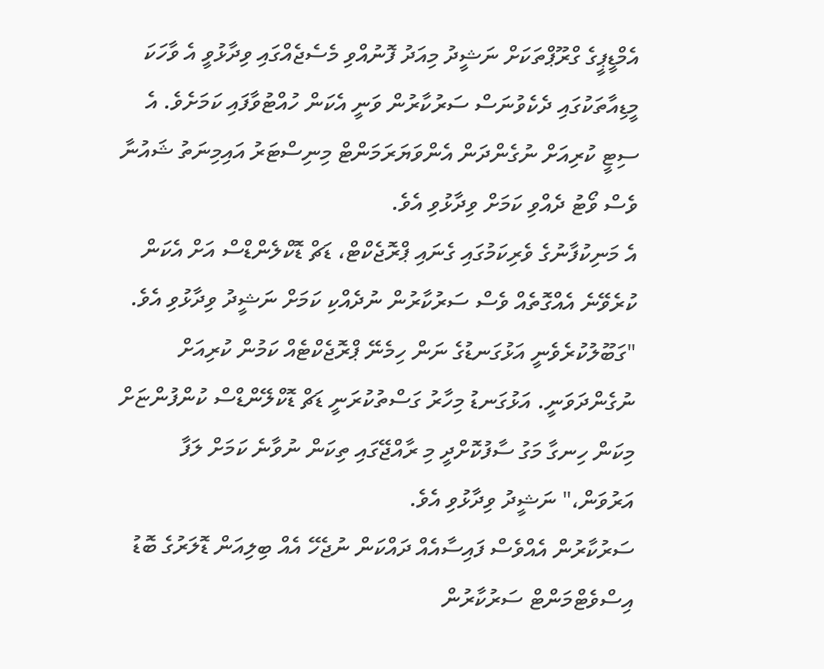އެމްޑީޕީގެ ގްރޫޕްތަކަށް ނަޝީދު މިއަދު ފޮނުއްވި މެސެޖެއްގައި ވިދާޅުވީ އެ ވާހަކަ މީޑިއާތަކުގައި ދެކެވުނަސް ސަރުކާރުން ވަނީ އެކަން ހުއްޓުވާފައި ކަމަށެވެ. އެ ސިޓީ ކުރިއަށް ނުގެންދަން އެންވަޔަރަމަންޓް މިނިސްޓަރު އައިމިނަތު ޝައުނާ ވެސް ވޯޓު ދެއްވި ކަމަށް ވިދާޅުވި އެވެ.
އެ މަނިކުފާނުގެ ވެރިކަމުގައި ގެނައި ޕްރޮޖެކްޓް، ޑަޗް ޑޮކްލެންޑްސް އަށް އެކަން ކުރެވޭނެ އެއްގޮތެއް ވެސް ސަރުކާރުން ނުދެއްކި ކަމަށް ނަޝީދު ވިދާޅުވި އެވެ.
"ގަބޫލުކުރެވެނީ އަޅުގަނޑުގެ ނަން ހިމެނޭ ޕްރޮޖެކްޓެއް ކަމުން ކުރިއަށް ނުގެންދަވަނީ. އަޅުގަނޑު މިހާރު ގަސްތުކުރަނީ ޑަޗް ޑޮކްލޭންޑްސް ކުންފުންޏަށް މިކަން ހިނގާ މަގު ސާފުކޮށްދީ މި ރާއްޖޭގައި ތިކަން ނުވާނެ ކަމަށް ލަފާ އަރުވަން،" ނަޝީދު ވިދާޅުވި އެވެ.
ސަރުކާރުން އެއްވެސް ފައިސާއެއް ދައްކަން ނުޖެހޭ އެއް ބިލިއަން ޑޮލަރުގެ ބޮޑު އިސްވެޓްމަންޓް ސަރުކާރުން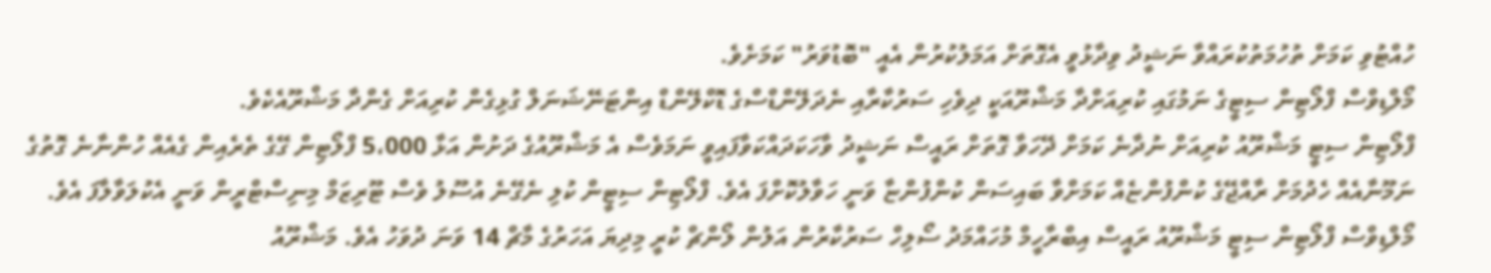ހުއްޓުވި ކަމަށް ތުހުމަތުކުރައްވާ ނަޝީދު ވިދާޅުވީ އެގޮތަށް އަމަލުކުރުން އެއީ "ބޮޑުވަރު" ކަމަށެވެ.
މޯލްޑިވްސް ފްލޯޓިން ސިޓީގެ ނަމުގައި ކުރިއަށްދާ މަޝްރޫއަކީ ދިވެހި ސަރުކާރާއި ނެދަލޭންޑްސްގެ ޑޮކްލޭންޑް އިންޓަނޭޝަނަލް ގުޅިގެން ކުރިއަށް ގެންދާ މަޝްރޫއެކެވެ.
ފްލޯޓިން ސިޓީ މަޝްރޫއު ކުރިއަށް ނުދާނެ ކަމަށް ދޭހަވާ ގޮތަށް ރައީސް ނަޝީދު ވާހަކަދައްކަވާފައިވީ ނަމަވެސް އެ މަޝްރޫއުގެ ދަށުން އަޅާ 5،000 ފްލޯޓިން ގޭގެ ތެރެއިން ގެއެއް ހުންނާނެ ގޮތުގެ ނަމޫނާއެއް ހެދުމަށް ރާއްޖޭގެ ކުންފުންޏެއް ކަމަށްވާ ބައިސަން ކުންފުންޏާ ވަނީ ހަވާލުކޮށްފަ އެވެ. ފްލޯޓިން ސިޓީން ކުލި ނެގޭނެ އުސޫލު ވެސް ޓޫރިޒަމް މިނިސްޓްރީން ވަނީ އެކުލަވާލާފަ އެވެ.
މޯލްޑިވްސް ފްލޯޓިން ސިޓީ މަޝްރޫއު ރައީސް އިބްރާހީމް މުހައްމަދު ސޯލިހް ސަރުކާރުން އަލުން ލޯންޗް ކުރީ މިދިޔަ އަހަރުގެ މާޗް 14 ވަނަ ދުވަހު އެވެ. މަޝްރޫއު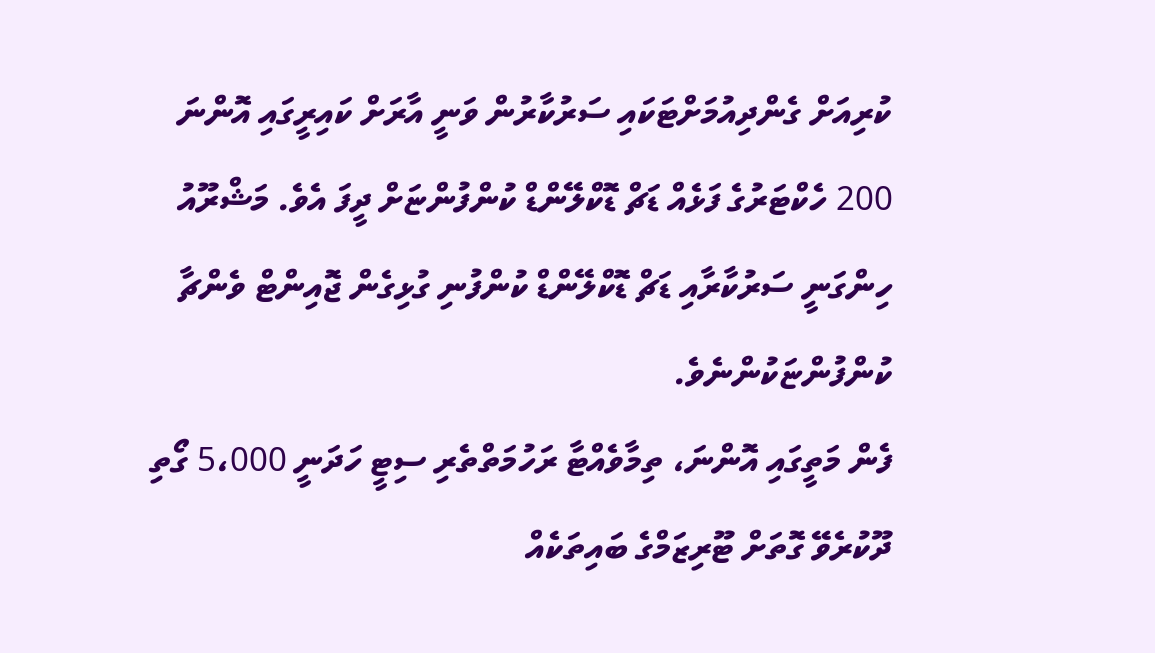ކުރިއަށް ގެންދިއުމަށްޓަކައި ސަރުކާރުން ވަނީ އާރަށް ކައިރީގައި އޮންނަ 200 ހެކްޓަރުގެ ފަޅެއް ޑަޗް ޑޮކްލޭންޑް ކުންފުންޏަށް ދީފަ އެވެ. މަޝްރޫއު ހިންގަނީ ސަރުކާރާއި ޑަޗް ޑޮކްލޭންޑް ކުންފުނި ގުޅިގެން ޖޮއިންޓް ވެންޗާ ކުންފުންޏަކުންނެވެ.
ފެން މަތީގައި އޮންނަ، ތިމާވެއްޓާ ރަހުމަތްތެރި ސިޓީ ހަދަނީ 5،000 ގޯތި ދޫކުރެވޭ ގޮތަށް ޓޫރިޒަމްގެ ބައިތަކެއް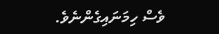ވެސް ހިމަނައިގެންނެވެ.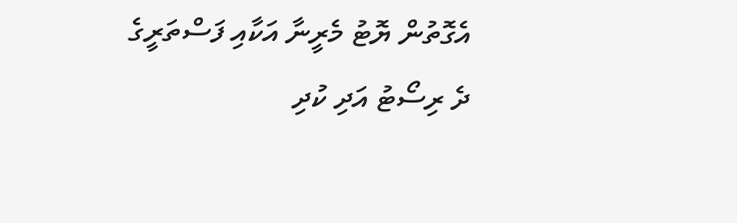އެގޮތުން ޔޮޓު މެރީނާ އަކާއި ފަސްތަރީގެ ދެ ރިސޯޓު އަދި ކުދި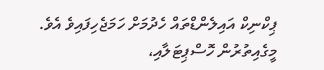ޕިކްނިކް އައިލެންޑްތައް ހެދުމަށް ހަމަޖެހިފައިވެ އެވެ. މީގެއިތުރުން ހޮސްޕިޓަލާއި،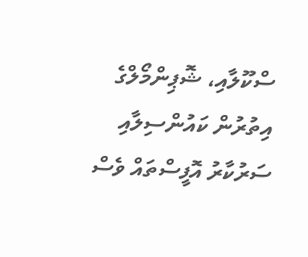ސްކޫލާއި، ޝޮޕިންމޯލްގެ އިތުރުން ކައުންސިލާއި ސަރުކާރު އޮފީސްތައް ވެސް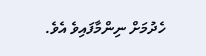ހެދުމަށް ނިންމާފައިވެ އެވެ.